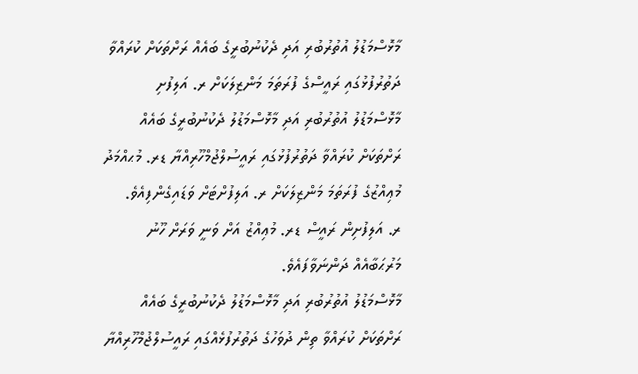މާޅޮސްމަޑުލު އުތުރުބުރި އަދި ދެކުނުބުރީގެ ބައެއް ރަށްތަކަށް ކުރައްވާ ދަތުރުފުޅުގައި ރައީސްގެ ފުރަތަމަ މަންޒިލަކަށް ރ. އަލިފުށި
މާޅޮސްމަޑުލު އުތުރުބުރި އަދި މާޅޮސްމަޑުލު ދެކުނުބުރީގެ ބައެއް ރަށްތަކަށް ކުރައްވާ ދަތުރުފުޅުގައި ރައީސުލްޖުމްހޫރިއްޔާ ޑރ. މުޙއްމަދު މުޢިއްޒުގެ ފުރަތަމަ މަންޒިލަކަށް ރ. އަލިފުށްޓަށް ވަޑައިގެންފިއެވެ.
ރ. އަލިފުށިން ރައީސް ޑރ. މުޢިއްޒު އަށް ވަނީ ވަރަށް ހޫނު މަރުޙަބާއެއް ދަންނަވާފައެވެ.
މާޅޮސްމަޑުލު އުތުރުބުރި އަދި މާޅޮސްމަޑުލު ދެކުނުބުރީގެ ބައެއް ރަށްތަކަށް ކުރައްވާ ތިން ދުވަހުގެ ދަތުރުފުޅެއްގައި ރައީސުލްޖުމްހޫރިއްޔާ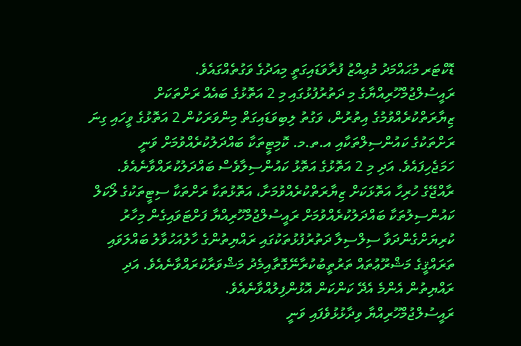ޑޮކްޓަރ މުޙައްމަދު މުޢިއްޒު ފުރާވަޑައިގަތީ މިއަދުގެ ވަގުތެއްގައެވެ.
ރައީސުލްޖުމްހޫރިއްޔާގެ މި ދަތުރުފުޅުގައި މި 2 އަތޮޅުގެ ބައެއް ރަށްތަކަށް ޒިޔާރަތްކުރެއްވުމުގެ އިތުރުން، ވަގުތު ލިބިވަޑައިގަތް މިންވަރަކުން 2 އަތޮޅުގެ ވީހައި ގިނަ ރަށްތަކުގެ ކައުންސިލްތަކާއި އ.ތ.މ. ކޮމިޓީތަކާ ބައްދަލުކުރެއްވުމަށް ވަނީ ހަމަޖެހިފައެވެ. އަދި މި 2 އަތޮޅުގެ އަތޮޅު ކައުންސިލާވެސް ބައްދަލުކުރައްވާނެއެވެ.
ރާއްޖޭގެ ހުރިހާ އަތޮޅަކަށް ޒިޔާރަތްކުރެއްވުމަށާ، އަތޮޅުތަކާ ރަށްތަކާ ސިޓީތަކުގެ ލޯކަލް ކައުންސިލުތަކާ ބައްދަލުކުރެއްވުމަށް ރައީސުލްޖުމްހޫރިއްޔާ ފަށްޓަވައިގެން މިހާރު ކުރިޔަށްގެންދަވާ ސިލްސިލާ ދަތުރުފުޅުތަކުގައި ރައްޔިތުންގެ ހާލުއަހުވާލު ބައްލަވައި ތަރައްޤީގެ މަޝްރޫޢުތައް ތަރުތީބުކުރާނޭގޮތާއިމެދު މަޝްވަރާކުރައްވާނެއެވެ. އަދި ރައްޔިތުން އެންމެ އެދޭ ކަންކަން އޮޅުންފިލުއްވާނެއެވެ.
ރައީސުލްޖުމްހޫރިއްޔާ ވިދާޅުޅުވެފައި ވަނީ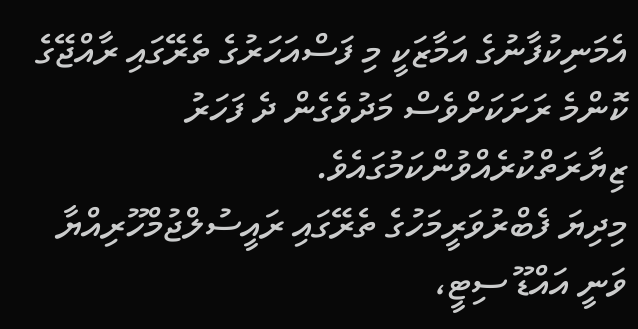އެމަނިކުފާނުގެ އަމާޒަކީ މި ފަސްއަހަރުގެ ތެރޭގައި ރާއްޖޭގެ ކޮންމެ ރަށަކަށްވެސް މަދުވެގެން ދެ ފަހަރު ޒިޔާރަތްކުރެއްވުންކަމުގައެވެ.
މިދިޔަ ފެބްރުވަރީމަހުގެ ތެރޭގައި ރައީސުލްޖުމްހޫރިއްޔާ ވަނީ އައްޑޫ ސިޓީ،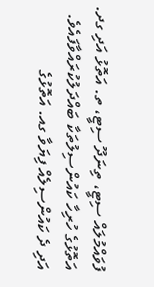ފުވައްމުލައް ސިޓީ، ތިނަދޫ ސިޓީ، ތ. އަތޮޅު އަދި ގދ. އަތޮޅުގެ ހުރިހާ ކައުންސިލުތަކާ ބައްދަލުކުރައްވާފައެވެ. އަދި ދެ ކައުންސިލެއް ފިޔަވާ ގއ. އަތޮޅުގެ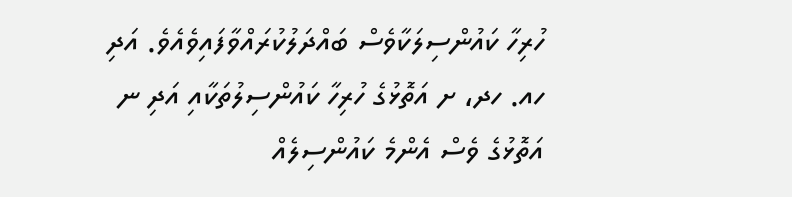ހުރިހާ ކައުންސިލަކާވެސް ބައްދަލުކުރައްވާފައިވެއެވެ. އަދި ހއ. ހދ، ށ އަތޮޅުގެ ހުރިހާ ކައުންސިލުތަކާއި އަދި ނ އަތޮޅުގެ ވެސް އެންމެ ކައުންސިލެއް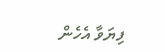ފިޔަވާ އެހެން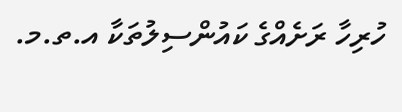ހުރިހާ ރަށެއްގެ ކައުންސިލުތަކާ އ.ތ.މ.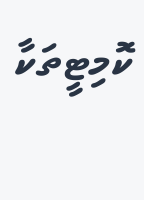ކޮމިޓީތަކާ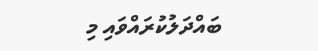ބައްދަލުކުރައްވައި މި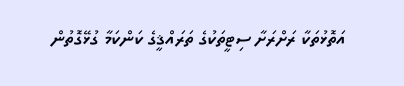އަތޮޅުތަކާ ރަށްރަށާ ސިޓީތަކުގެ ތަރައްޤީގެ ކަންކަމާ ގުޅޭގޮތުން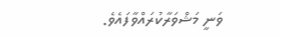ވަނީ މަޝްވަރާކުރައްވާފައެވެ.